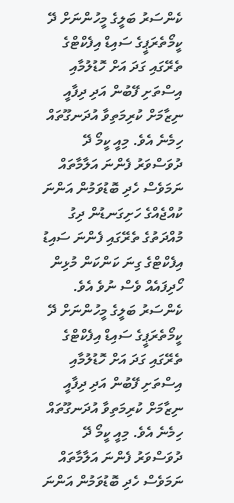ކެންސަރު ބަލީގެ މީހުންނަށް ދޭ ކީމޯތެރަޕީގެ ސައިޑް އިފެކްޓްގެ ތެރޭގައި ގަދަ އަށް ހޮޑުލުމާއި އިސްތަށި ފޭބުން އަދި ދިފާއީ ނިޒާމަށް ކުރިމަތިވާ އުދަނގޫތައް ހިމެނެ އެވެ. މިއީ ކީމޯ ދޭ ދުވަސްވަރު ފެންނަ އަލާމާތައް ނަމަވެސް ހެދި ބޮޑުވަމުން އަންނަ ކުއްޖެއްގެ ހަށިގަނޑުން ދިގު މުއްދަތުގެ ތެރޭގައި ފެންނަ ސައިޑު އިފެކްޓްގެ ގިނަ ކަންކަން މުޅިން ހޯދިފައެއް ވެސް ނުވެ އެވެ.
ކެންސަރު ބަލީގެ މީހުންނަށް ދޭ ކީމޯތެރަޕީގެ ސައިޑް އިފެކްޓްގެ ތެރޭގައި ގަދަ އަށް ހޮޑުލުމާއި އިސްތަށި ފޭބުން އަދި ދިފާއީ ނިޒާމަށް ކުރިމަތިވާ އުދަނގޫތައް ހިމެނެ އެވެ. މިއީ ކީމޯ ދޭ ދުވަސްވަރު ފެންނަ އަލާމާތައް ނަމަވެސް ހެދި ބޮޑުވަމުން އަންނަ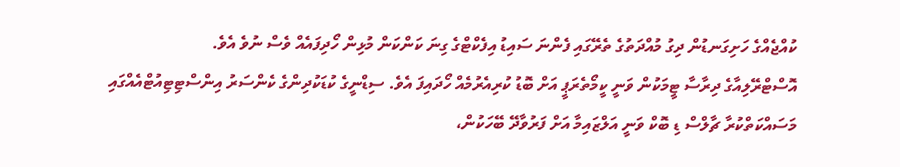ކުއްޖެއްގެ ހަށިގަނޑުން ދިގު މުއްދަތުގެ ތެރޭގައި ފެންނަ ސައިޑު އިފެކްޓްގެ ގިނަ ކަންކަން މުޅިން ހޯދިފައެއް ވެސް ނުވެ އެވެ.
އޮސްޓްރޭލިއާގެ ދިރާސާ ޓީމަކުން ވަނީ ކީމޯތެރަޕީ އަށް ބޮޑު ކުރިއެރުމެއް ހޯދައިފަ އެވެ. ސިޑްނީގެ ކުޑަކުދިންގެ ކެންސަރު އިންސްޓިޓިއުޓްއެއްގައި މަސައްކަތްކުރާ ޗާލްސް ޑި ބޮކް ވަނީ އަލްޒައިމާ އަށް ފަރުވާދޭ ބޭހަކުން،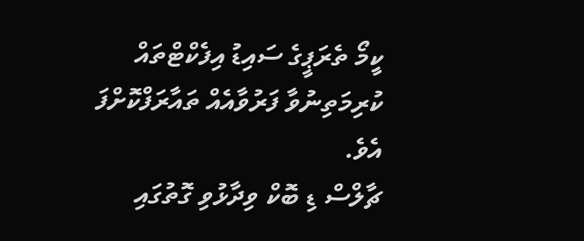ކީމޯ ތެރަޕީގެ ސައިޑު އިފެކްޓްތައް ކުރިމަތިނުވާ ފަރުވާއެއް ތައާރަފްކޮށްފަ އެވެ.
ޗާލްސް ޑި ބޮކް ވިދާޅުވި ގޮތުގައި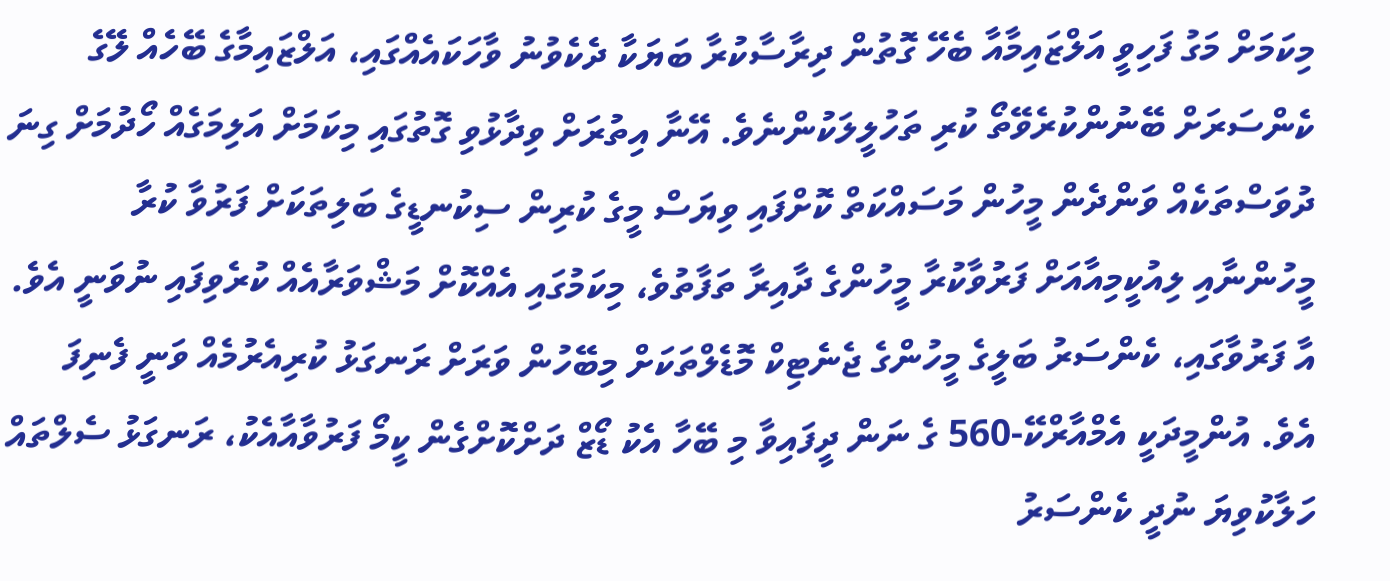މިކަމަށް މަގު ފަހިވީ އަލްޒައިމާއާ ބެހޭ ގޮތުން ދިރާސާކުރާ ބަޔަކާ ދެކެވުނު ވާހަކައެއްގައި، އަލްޒައިމާގެ ބޭހެއް ލޭގެ ކެންސަރަށް ބޭނުންކުރެވޭތޯ ކުރި ތަހުލީލަކުންނެވެ. އޭނާ އިތުރަށް ވިދާޅުވި ގޮތުގައި މިކަމަށް އަލިމަގެއް ހޯދުމަށް ގިނަ ދުވަސްތަކެއް ވަންދެން މީހުން މަސައްކަތް ކޮށްފައި ވިޔަސް މީގެ ކުރިން ސިކުނޑީގެ ބަލިތަކަށް ފަރުވާ ކުރާ މީހުންނާއި ލިއުކީމިއާއަށް ފަރުވާކުރާ މީހުންގެ ދާއިރާ ތަފާތުވެ، މިކަމުގައި އެއްކޮށް މަޝްވަރާއެއް ކުރެވިފައި ނުވަނީ އެވެ.
އާ ފަރުވާގައި، ކެންސަރު ބަލީގެ މީހުންގެ ޖެނެޓިކް މޮޑެލްތަކަށް މިބޭހުން ވަރަށް ރަނގަޅު ކުރިއެރުމެއް ވަނީ ފެނިފަ އެވެ. އުންމީދަކީ އެމްއާރްކޭ-560 ގެ ނަން ދީފައިވާ މި ބޭހާ އެކު ޑޯޒް ދަށްކޮށްގެން ކީމޯ ފަރުވާއާއެކު، ރަނގަޅު ސެލްތައް ހަލާކުވިޔަ ނުދީ ކެންސަރު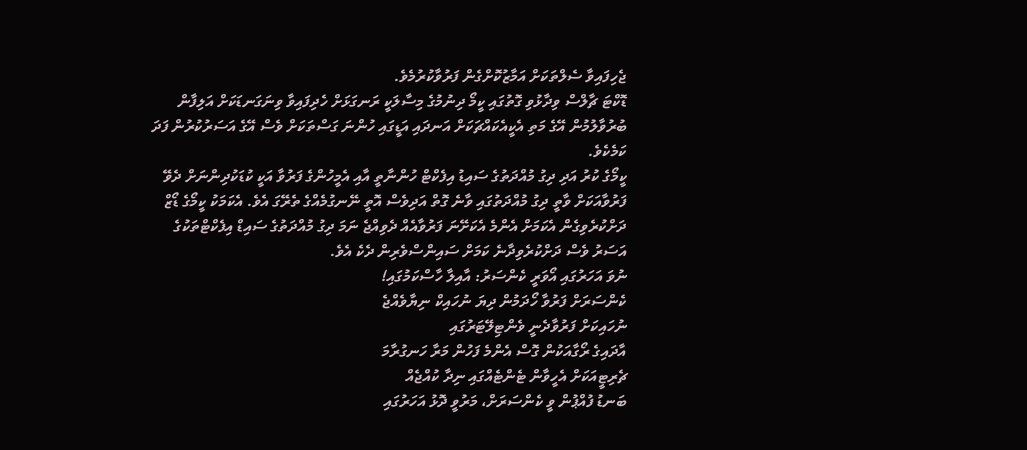ޖެހިފައިވާ ސެލްތަކަށް އަމާޒުކޮށްގެން ފަރުވާކުރުމެވެ.
ޑޮކްޓަ ޗާލްސް ވިދާޅުވި ގޮތުގައި ކީމޯ ދިނުމުގެ މިސާލަކީ ރަނގަޅަށް ހެދިފައިވާ ވިނަގަނޑަކަށް އަލިފާން ބުރުވާލުމުން އޭގެ މަތި އެކީއެކައްޗަކަށް އަނދައި އަޑީގައި ހުންނަ ގަސްތަކަށް ވެސް އޭގެ އަސަރުކުރުން ފަދަ ކަމެކެވެ.
ކީމޯގެ ކުރު އަދި ދިގު މުއްދަތުގެ ސައިޑު އިފެކްޓް ހުންނާތީ އާއި އެމީހުންގެ ފަރުވާ އަކީ ކުޑަކުދިންނަށް ދެވޭ ފަރުވާއަކަށް ވާތީ ދިގު މުއްދަތުގައި ވާނެ ގޮތް އަދިވެސް އޮތީ ނޭނގުމެއްގެ ތެރޭގަ އެވެ. އެކަމަކު ކީމޯގެ ޑޯޒް ދަށްކުރެވިގެން އެކަމަށް އެންމެ އެކަށޭނަ ފަރުވާއެއް ދެވިއްޖެ ނަމަ ދިގު މުއްދަތުގެ ސައިޑް އިފެކްޓްތަކުގެ އަސަރު ވެސް ދަށްކުރެވިދާނެ ކަމަށް ސައިންސްވެރިން ދެކެ އެވެ.
ނުވަ އަހަރުގައި އޯވަރީ ކެންސަރު: އާއިލާ ހާސްކަމުގައި!
ކެންސަރަށް ފަރުވާ ހޯދަމުން ދިޔަ ނުހައިކް ނިޔާވެއްޖެ
ނުހައިކަށް ފަރުވާދެނީ ވެންޓިލޭޓަރުގައި
އާދައިގެ ރޯގާއަކުން ގޮސް އެންމެ ފަހުން މަރާ ހަނގުރާމަ
ޗެރިޓީއަކަށް އެހީވާން ޓެންޓެއްގައި ނިދާ ކުއްޖެއް
ބަނޑު ފުއްޕުން ވީ ކެންސަރަށް، މަރުވީ ދޮޅު އަހަރުގައި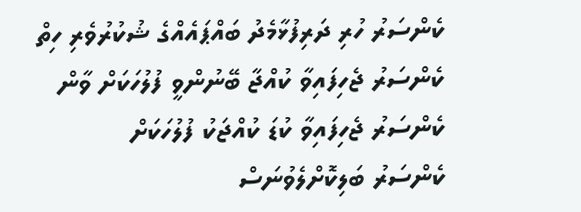ކެންސަރު ހުރި ދަރިފުޅާމެދު ބައްޕައެއްގެ ޝުކުރުވެރި ހިތް
ކެންސަރު ޖެހިފައިވާ ކުއްޖާ ބޭނުންވީ ފުލުހަކަށް ވާން
ކެންސަރު ޖެހިފައިވާ ކުޑަ ކުއްޖަކު ފުލުހަކަށް
ކެންސަރު ބަލިކޮށްލެވުނަސް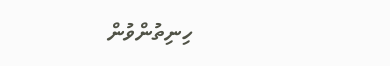ހިނިތުންވުން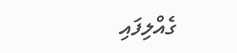ގެއްލިފައި